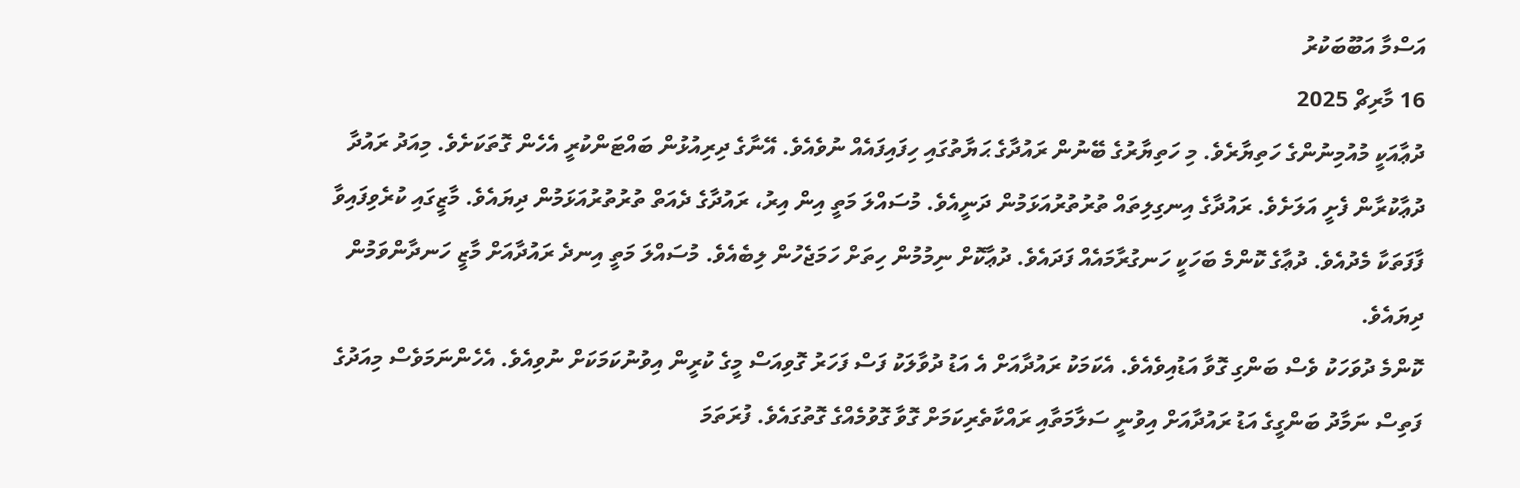އަސްމާ އަބޫބަކުރު
16 މާރިޗް 2025
ދުޢާއަކީ މުއުމިނުންގެ ހަތިޔާރެވެ. މި ހަތިޔާރުގެ ބޭނުން ރައުދާގެ ޙަޔާތުގައި ހިފައިފައެއް ނުވެއެވެ. އޭނާގެ ދިރިއުޅުން ބައްޓަންކުރީ އެހެން ގޮތަކަށެވެ. މިއަދު ރައުދާ ދުޢާކުރާން ފެށީ އަލަށެވެ. ރައުދާގެ އިނގިލިތައް ތުރުތުރުއަޅަމުން ދަނީއެވެ. މުސައްލަ މަތީ އިން އިރު، ރައުދާގެ ދެއަތް ތުރުތުރުއަޅަމުން ދިޔައެވެ. މާޒީގައި ކުރެވިފައިވާ ފާފަތަކާ މެދުއެވެ. ދުޢާގެ ކޮންމެ ބަހަކީ ހަނގުރާމައެއް ފަދައެވެ. ދުޢާކޮށް ނިމުމުން ހިތަށް ހަމަޖެހުން ލިބެއެވެ. މުސައްލަ މަތީ އިނދެ ރައުދާއަށް މާޒީ ހަނދާންވަމުން ދިޔައެވެ.
ކޮންމެ ދުވަހަކު ވެސް ބަންގި ގޮވާ އަޑުއިވެއެވެ. އެކަމަކު ރައުދާއަށް އެ އަޑު ދުވާލަކު ފަސް ފަހަރު ގޮވިއަސް މީގެ ކުރީން އިވުނުކަމަކަށް ނުވިއެވެ. އެހެންނަމަވެސް މިއަދުގެ ފަތިސް ނަމާދު ބަންގީގެ އަޑު ރައުދާއަށް އިވުނީ ސަލާމަތާއި ރައްކާތެރިކަމަށް ގޮވާ ގޮވުމެއްގެ ގޮތުގައެވެ. ފުރަތަމަ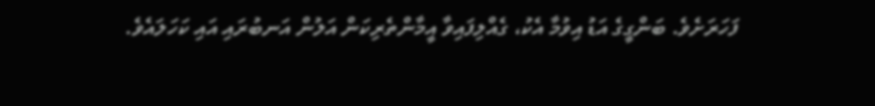ފަހަރަށެވެ. ބަންގީގެ އަޑު އިވުމާ އެކު، ގެއްލިފައިވާ އީމާންތެރިކަން އަލުން އަނބުރައި އައި ކަހަލައެވެ.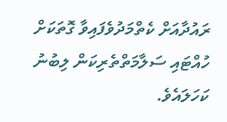ރައުދާއަށް ކެތްމަދުވެފައިވާ ގޮތަކަށް ހުއްޓައި ސަލާމަތްތެރިކަން ލިބުނު ކަހަލައެވެ.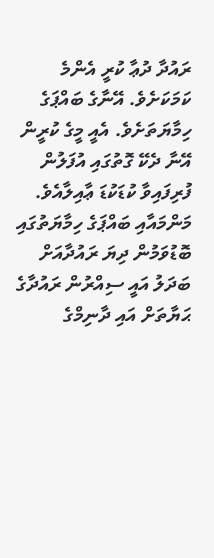ރައުދާ ދުޢާ ކުރީ އެންމެ ކަމަކަށެވެ. އޭނާގެ ބައްޕަގެ ހިމާޔަތަށެވެ. އެއީ މީގެ ކުރީން އޭނާ ދެކޭ ގޮތުގައި އުފަލުން ފުރިފައިވާ ކުޑަކުޑަ ޢާއިލާއެވެ. މަންމައާއި ބައްޕަގެ ހިމާޔަތުގައި ބޮޑުވަމުން ދިޔަ ރައުދާއަށް ބަދަލު އައީ ސިއްރުން ރައުދާގެ ޙަޔާތަށް އައި ދާނިމްގެ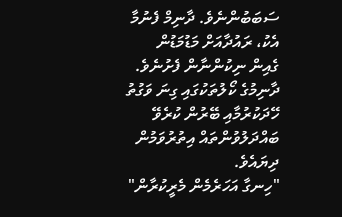ސަބަބުންނެވެ. ދާނިމް ފެނުމާ އެކު، ރައުދާއަށް މަޑުމަޑުން ގެއިން ނިކުންނާން ފެށުނެވެ. ދާނިމުގެ ކޯލުތަކުގައި ގިނަ ވަގުތު ހޭދަކުރުމާއި ބޭރުން ކުރެވޭ ބައްދަލުވުންތައް އިތުރުވަމުން ދިޔައެވެ.
"ހިނގާ އަހަރެމެން މެރީކުރާން"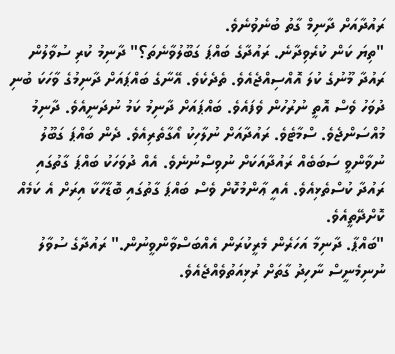ރައުދާއަށް ދާނިމް ގާތު ބުނެވުނެވެ.
"ތިޔަ ކަން ކުރެވިދާނެ. ރައުދާގެ ބައްޕަ ގަބޫލުވާނެތަ؟" ދާނިމު ކުރި ސުވާލުން ރައުދާ މޫނުގެ ކުލަ އޮއްސިއްޖެއެވެ. ތެދެކެވެ. އޭނާގެ ބައްޕައަށް ދާނިމުގެ ވާހަކަ ބުނި ދުވަހު ވެސް އޮތީ ނުރުހުން ވެފައެވެ. ބައްޕައަށް ދާނިމު ކަމު ނުދަނީއެވެ. ދާނިމު މުއްސަންޖެވެ. ސްމާޓެވެ. ރައުދާއަށް ނުލާހިކު އޯގާތެރިއެވެ. ދެން ބައްޕަ ގަބޫލު ނުވާންވީ ސަބަބެއް ރައުދާއަކަށް ނުވިސްނުނެވެ. އެއް ދުވަހަކު ބައްޕަ ގާތުގައި ރައުދާ ކުސްތެޅިއެވެ. އެއީ ޢާންމުކޮށް ވެސް ބައްޕަ ގާތުގައި ބޮޑާހާކާ އިރަށް އެ ކަމެއް ކޮށްދޭތީއެވެ.
"ބައްޕާ. ދާނިމާ އަހަރެން މެރީކުރަން އެއްބަސްވާންވީނުން." ރައުދާގެ ސުވާލު ނުނިމެނީސް ނާހިދު ގާތަށް ރުޅިއަތުވެއްޖެއެވެ.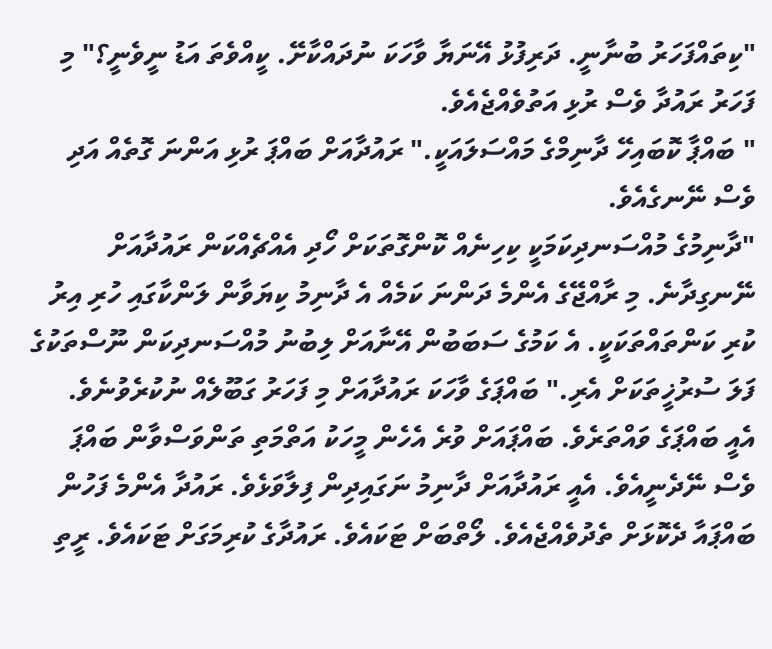"ކިތައްފަހަރު ބުނާނީ. ދަރިފުޅު އޭނަޔާ ވާހަކަ ނުދައްކާށޭ. ކީއްވެތަ އަޑު ނީވެނީ؟" މި ފަހަރު ރައުދާ ވެސް ރުޅި އަތުވެއްޖެއެވެ.
" ބައްޕާ ކޮބައިހޭ ދާނިމްގެ މައްސަލައަކީ." ރައުދާއަށް ބައްޕަ ރުޅި އަންނަ ގޮތެއް އަދި ވެސް ނޭނގެއެވެ.
"ދާނިމުގެ މުއްސަނދިކަމަކީ ކިހިނެއް ކޮންގޮތަކަށް ހޯދި އެއްޗެއްކަން ރައުދާއަށް ނޭނގިދާނެ. މި ރާއްޖޭގެ އެންމެ ދަންނަ ކަމެއް އެ ދާނިމު ކިޔަވާން ލަންކާގައި ހުރި އިރު ކުރި ކަންތައްތަކަކީ. އެ ކަމުގެ ސަބަބުން އޭނާއަށް ލިބުނު މުއްސަނދިކަން ނޫސްތަކުގެ ފަލަ ސުރުޚީތަކަށް އެރި." ބައްޕަގެ ވާހަކަ ރައުދާއަށް މި ފަހަރު ގަބޫލެއް ނުކުރެވުނެވެ.
އެއީ ބައްޕަގެ ވައްތަރެވެ. ބައްޕައަށް ވުރެ އެހެން މީހަކު އަތްމަތި ތަންވަސްވާން ބައްޕަ ވެސް ނޭދެނީއެވެ. އެއީ ރައުދާއަށް ދާނިމު ނަގައިދިން ފިލާވަޅެވެ. ރައުދާ އެންމެ ފަހުން ބައްޕައާ ދެކޮޅަށް ތެދުވެއްޖެއެވެ. ލޯތްބަށް ޓަކައެވެ. ރައުދާގެ ކުރިމަގަށް ޓަކައެވެ. ރީތި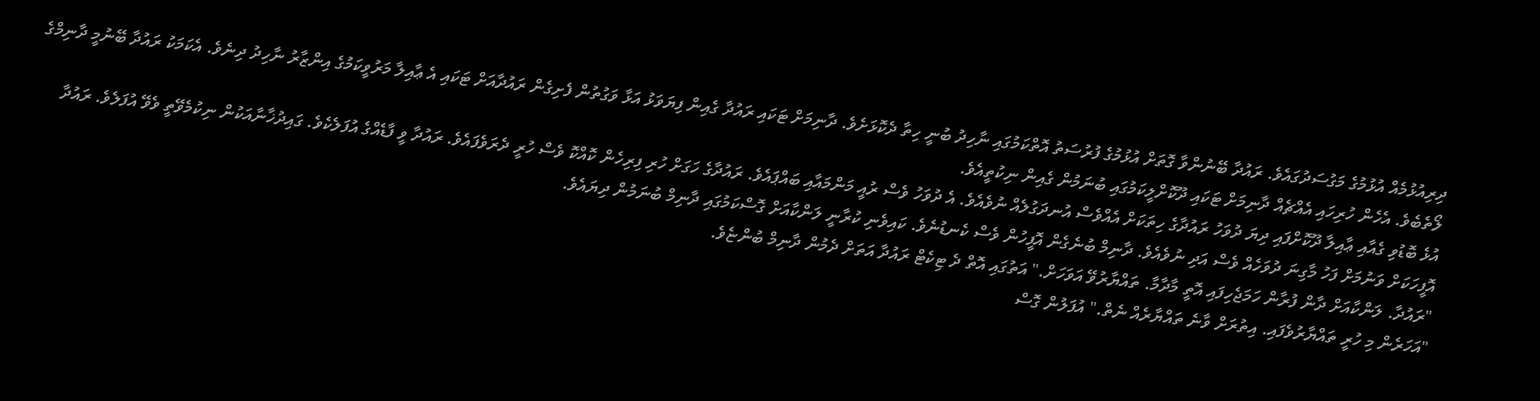ދިރިއުޅުމެއް އުޅުމުގެ މަގުސަދުގައެވެ. ރައުދާ ބޭނުންވާ ގޮތަށް އުޅުމުގެ ފުރުސަތު އޮތްކަމުގައި ނާހިދު ބުނީ ހިތާ ދެކޮޅަށެވެ. ދާނިމަށް ޓަކައި ރައުދާ ގެއިން ފިޔަވަޅު އަޅާ ވަގުތުން ފެށިގެން ރައުދާއަށް ޓަކައި އެ ޢާއިލާ މަރުވީކަމުގެ އިންޒާރު ނާހިދު ދިނެވެ. އެކަމަކު ރައުދާ ބޭނުމީ ދާނިމްގެ ލޯތެބެވެ. އެހެން ހުރިހައި އެއްޗެއް ދާނިމަށް ޓަކައި ދޫކޮށްލީކަމުގައި ބުނަމުން ގެއިން ނިކުތީއެވެ.
އުޅެ ބޮޑުވި ގެއާއި ޢާއިލާ ދޫކޮށްފައި ދިޔަ ދުވަހު ރައުދާގެ ހިތަކަށް އެއްވެސް އުނދަގުލެއް ނުވެއެވެ. އެ ދުވަހު ވެސް ރުއީ މަންމައާއި ބައްޕައެވެ. ރައުދާގެ ހަގަށް ހުރި ފިރިހެން ކޮއްކޮ ވެސް ހުރީ ދެރަވެފައެވެ. ރައުދާ ވީ ފާޑެއްގެ އުފަލެކެވެ. ގައިދުޚާނާއަކުން ނިކުމެވޭތީ ވެވޭ އުފަލެވެ. ރައުދާ އޮފީހަކަށް ވަނުމަށް ފަހު މާގިނަ ދުވަހެއް ވެސް އަދި ނުވެއެވެ. ދާނިމް ބުނެގެން އޮފީހުން ވެސް ކެނޑުނެވެ. ކައިވެނި ކުރާނީ ލަންކާއަށް ގޮސްކަމުގައި ދާނިމް ބުނަމުން ދިޔައެވެ.
"ރައުދާ. ލަންކާއަށް ދާން ފުރާން ހަމަޖެހިފައި އޮތީ މާދާމާ. ތައްޔާރުވޭ އަވަހަށް." އަތުގައި އޮތް ދެ ޓިކެޓް ރައުދާ އަތަށް ދެމުން ދާނިމް ބުންޏެވެ.
"އަހަރެން މި ހުރީ ތައްޔާރުވެފައި. އިތުރަށް ވާނެ ތައްޔާރެއް ނެތް." އުފަލުން ގޮސް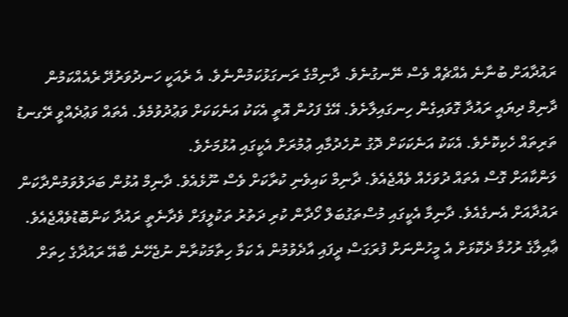ރައުދާއަށް ބުނާނެ އެއްޗެއް ވެސް ނޭނގުނެވެ. ދާނިމްގެ ރަނގަޅުކަމުންނެވެ. އެ ރެއަކީ ހަނދުވަރުދޭ ރެއެއްކަމުން ދާނިމް ދިޔައީ ރައުދާ ގޮވައިގެން ހިނގައިލާށެވެ. އޭގެ ފަހުން އޮތީ އެކަކު އަނެކަކަށް ވަޢުދުވުމެވެ. އެތައް ވަޢުދެއްވީ ރޭގނޑު ތަރިތައް ހެކިކޮށެވެ. އެކަކު އަނެކަކަށް ދޮގު ނުހެދުމާއި ޢުމުރަށް އެކީގައި އުޅުމަށެވެ.
ލަންކާއަށް ގޮސް އެތައް ދުވަހެއް ވެއްޖެއެވެ. ދާނިމް ކައިވެނި ކުރާކަށް ވެސް ނޫޅެއެވެ. ދާނިމް އުޅުން ބަދަލުވަމުންދާކަން ރައުދާއަށް އެނގެއެވެ. ދާނިމާ އެކީގައި މުސްތަގުބަލް ހޯދާން ކުރި ދަތުރު ތަކުލީފަށް ވެދާނެތީ ރައުދާ ކަންބޮޑުވެއްޖެއެވެ. ޢާއިލާގެ ރުހުމާ ދެކޮޅަށް އެ މީހުންނަށް ފުރަގަސް ދީފައި އާދެވުމުން އެ ކަމާ ހިތާމަކުރާން ނުޖެހޭނެ ބާއޭ ރައުދާގެ ހިތަށް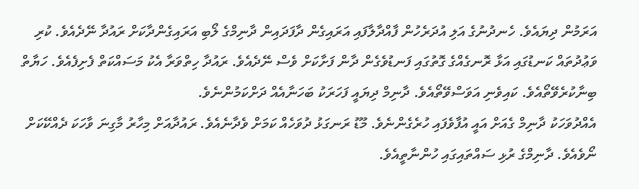އަރަމުން ދިޔައެވެ. ހެނދުނުގެ އަލި އުދަރެހުން ފާއްދާލާފައި އަރައިގެން ދާފަދައިން ދާނިމްގެ ލޯބި އަރައިގެންދާކަށް ރައުދާ ނޭދެއެވެ. ކުރި ވަޢުދުތައް ކަނޑުގައި އަޅާ ރޮނގެއްގެ ގޮތުގައި ފަނޑުވެގެން ދާން ފަށާކަށް ވެސް ނޭދެއެވެ. ރައުދާ ހިތްވަރާ އެކު މަސައްކަތް ފެށިފެއެވެ. ހަޔާތް ބިނާކުރެވޭތޯއެވެ. ކައިވެނި އަވަސްވޭތޯއެވެ. ދާނިމް ދިޔައީ ފަހަރަކު ބަހަނާއެއް ދަށްކަމުންނެވެ.
އެއްދުވަހަކު ދާނިމް ގެއަށް އައީ އުފާވެފައި ހުރެގެންނެވެ. މޫޑު ރަނގަޅު ދުވަހެއް ކަމަށް ވެދާނެއެވެ. ރައުދާއަށް މިހާރު މާގިނަ ވާހަކަ ދެއްކޭކަށް ނޯވެއެވެ. ދާނިމްގެ ރުޅި ސައްތައިގައި ހުންނާތީއެވެ.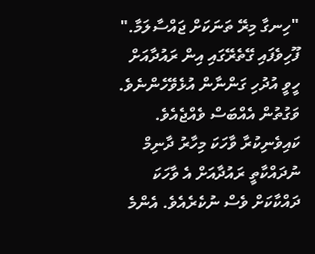"ހިނގާ މިރޭ ތަނަކަށް ޖައްސާލަމާ." ފޫހިވެފައި ގޭތެރޭގައި އިން ރައުދާއަށް ހީވީ އުދުހި ގަންނާން އުޅެވޭހެންނެވެ. ވަގުތުން އެއްބަސް ވެއްޖެއެވެ. ކައިވެނިކުރާ ވާހަކަ މިހާރު ދާނިމް ނުދައްކާތީ ރައުދާއަށް އެ ވާހަކަ ދައްކާކަށް ވެސް ނުކެރެއެވެ. އެންމެ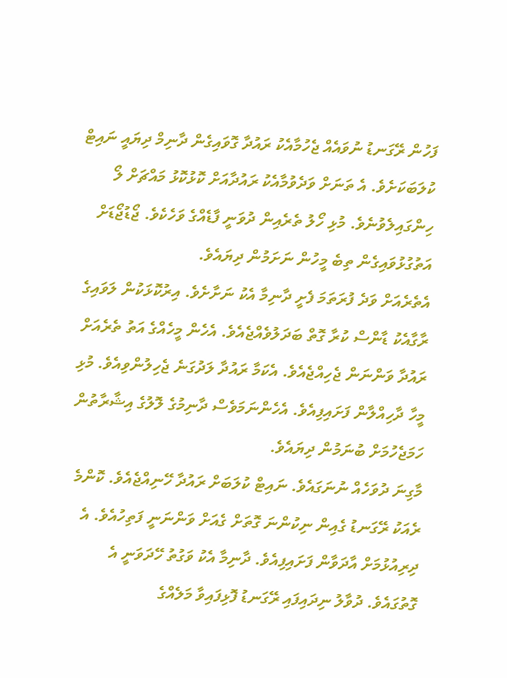ފަހުން ރޭގަނޑު ނުވައެއް ޖެހުމާއެކު ރައުދާ ގޮވައިގެން ދާނިމް ދިޔައީ ނައިޓް ކުލަބަކަށެވެ. އެ ތަނަށް ވަދެވުމާއެކު ރައުދާއަށް ކޮޅުކޮޅު މައްޗަށް ލޯ ހިންގައިލެވުނެވެ. މުޅި ހޯލު ތެރެއިން ދުވަނީ ފާޑެއްގެ ވަހެކެވެ. ޖޯޑުޖޯޑަށް އަތުގުޅުވައިގެން ތިބެ މީހުން ނަށަމުން ދިޔައެވެ.
އެތެރެއަށް ވަދެ ފުރަތަމަ ފެށީ ދާނިމާ އެކު ނަށާށެވެ. އިރުކޮޅަކުން ލަވައިގެ ރާގާއެކު ޑާންސް ކުރާ ގޮތް ބަދަލުވެއްޖެއެވެ. އެހެން މީހެއްގެ އަތު ތެރެއަށް ރައުދާ ވަންނަން ޖެހިއްޖެއެވެ. އެކަމާ ރައުދާ ލަދުގަނެ ޖެހިލުންވިއެވެ. މުޅި މީހާ ދާހިއްލާން ފަށައިފިއެވެ. އެހެންނަމަވެސް ދާނިމުގެ ލޮލުގެ އިޝާރާތުން ހަމަޖެހުމަށް ބުނަމުން ދިޔައެވެ.
މާގިނަ ދުވަހެއް ނުނަގައެވެ. ނައިޓް ކުލަބަށް ރައުދާ ހޭނިއްޖެއެވެ. ކޮންމެ ރެއަކު ރޭގަނޑު ގެއިން ނިކުންނަ ގޮތަށް ގެއަށް ވަންނަނީ ފަތިހުއެވެ. އެ ދިރިއުޅުމަށް އާދަވާން ފަށައިފިއެވެ. ދާނިމާ އެކު ވަގުތު ހޭދަވަނީ އެ ގޮތުގައެވެ. ދުވާލު ނިދައިފައި ރޭގަނޑު ފޮޅިފައިވާ މަލެއްގެ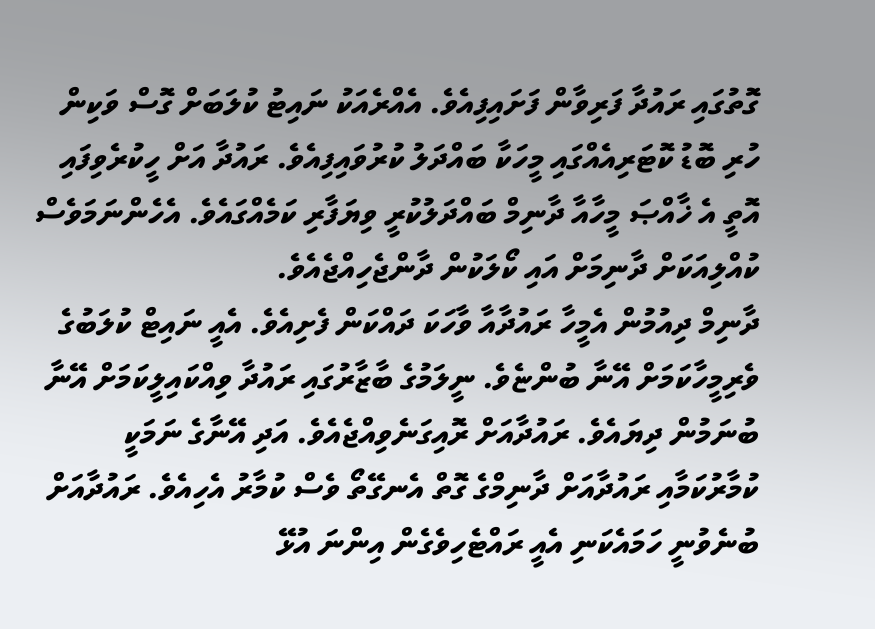ގޮތުގައި ރައުދާ ފަރިވާން ފަށައިފިއެވެ. އެއްރެއަކު ނައިޓު ކުލަބަށް ގޮސް ވަކިން ހުރި ބޮޑު ކޮޓަރިއެއްގައި މީހަކާ ބައްދަލު ކުރުވައިފިއެވެ. ރައުދާ އަށް ހީކުރެވިފައި އޮތީ އެ ޚާއްޞަ މީހާއާ ދާނިމް ބައްދަލުކުރީ ވިޔަފާރި ކަމެއްގައެވެ. އެހެންނަމަވެސް ކުއްލިއަކަށް ދާނިމަށް އައި ކޯލަކުން ދާންޖެހިއްޖެއެވެ.
ދާނިމް ދިއުމުން އެމީހާ ރައުދާއާ ވާހަކަ ދައްކަން ފެށިއެވެ. އެއީ ނައިޓް ކުލަބުގެ ވެރިމީހާކަމަށް އޭނާ ބުންޏެވެ. ނީލަމުގެ ބާޒާރުގައި ރައުދާ ވިއްކައިލީކަމަށް އޭނާ ބުނަމުން ދިޔައެވެ. ރައުދާއަށް ރޮއިގަނެވިއްޖެއެވެ. އަދި އޭނާގެ ނަމަކީ ކުމާރުކަމާއި ރައުދާއަށް ދާނިމްގެ ގޮތް އެނގޭތޯ ވެސް ކުމާރު އެހިއެވެ. ރައުދާއަށް ބުނެވުނީ ހަމައެކަނި އެއީ ރައްޓެހިވެގެން އިންނަ އުޅޭ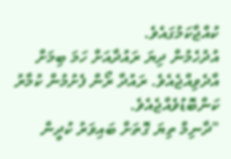ކުއްޖާކަމުގައެވެ.
އުދުހެމުން ދިޔަ ރައުދާއަށް ހަމަ ބިމަށް އާދެވިއްޖެއެވެ. ރައުދާ ރޯން ފެށުމުން ކުމާރު ކަންބޮޑުވެއްޖެއެވެ.
"ދާނިމް ތިޔަ ގޮތަށް ބައިވަރު ކުދީން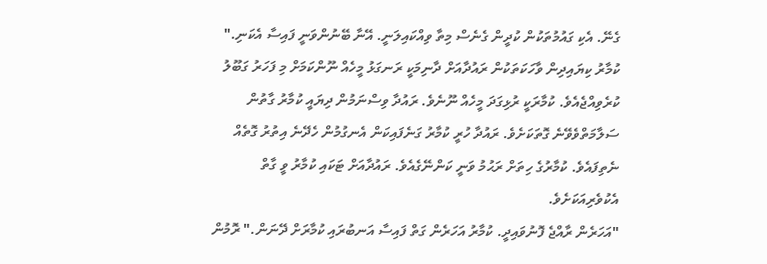ގެނޭ. އެކި ގައުމުތަކުން ކުދީން ގެނެސް މިތާ ވިއްކައިލަނީ. އޭނާ ބޭނުންވަނީ ފައިސާ އެކަނި." ކުމާރު ކިޔައިދިން ވާހަކަތަކުން ރައުދާއަށް ދާނިމަކީ ރަނގަޅު މީހެއް ނޫންކަމަށް މި ފަހަރު ގަބޫލު ކުރެވިއްޖެއެވެ. ކުމާރަކީ ރުޅިގަދަ މީހެއް ނޫނެވެ. ރައުދާ ވިސްނަމުން ދިޔައީ ކުމާރު ގާތުން ސަލާމަތްވެވޭނެ ގޮތަކަށެވެ. ރައުދާ ހުރީ ކުމާރު ގަނެފައިކަން އެނގުމުން ހެދޭނެ އިތުރު ގޮތެއް ނެތިފައެވެ. ކުމާރުގެ ހިތަށް ރަޙުމު ވަނީ ކަންނޭގެއެވެ. ރައުދާއަށް ޓަކައި ކުމާރު ވީ ގާތް އެކުވެރިއަކަށެވެ.
"އަހަރެން ރާއްޖެ ފޮނުވައިދީ. ކުމާރު އަހަރެން ގަތް ފައިސާ އަނބުރައި ކުމާރަށް ދޭނަން." ރޮމުން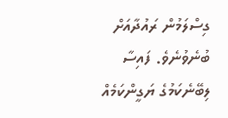ގިސްލަމުން ރައުދާއަށް ބުނެވުނެވެ. ފައިސާ ލިބޭނެކަމުގެ ޔަގީންކަމެއް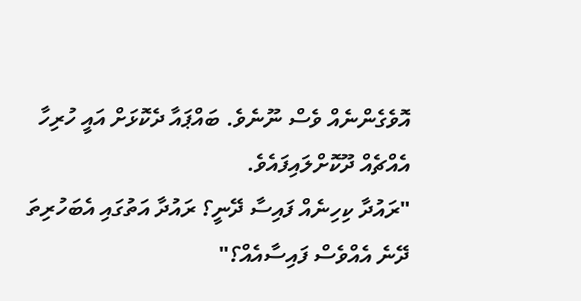އޮވެގެންނެއް ވެސް ނޫނެވެ. ބައްޕައާ ދެކޮޅަށް އައީ ހުރިހާ އެއްޗެއް ދޫކޮށްލައިފައެވެ.
"ރައުދާ ކިހިނެއް ފައިސާ ދޭނީ؟ ރައުދާ އަތުގައި އެބަހުރިތަ ދޭނެ އެއްވެސް ފައިސާއެއް؟"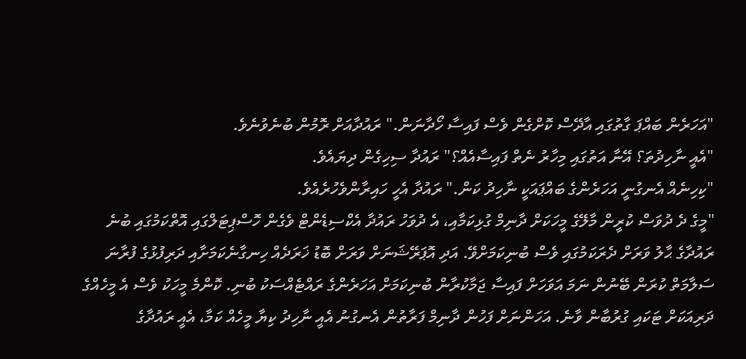"އަހަރެން ބައްޕަ ގާތުގައި އާދޭސް ކޮށްގެން ވެސް ފައިސާ ހޯދާނަން." ރައުދާއަށް ރޮމުން ބުނެވުނެވެ.
"އެއީ ނާހިދުތަ؟ އޭނާ އަތުގައި މިހާރު ނެތް ފައިސާއެއް؟" ރައުދާ ސިހިގެން ދިޔައެވެ.
"ކިހިނެއް އެނގުނީ އަހަރެންގެ ބައްޕައަކީ ނާހިދު ކަން." ރައުދާ އެހީ ހައިރާންވެހުރެއެވެ.
"މީގެ ދެ ދުވަސް ކުރީން މާލޭގެ މީހަކަށް ދާނިމް ގުޅިކަމާއި، އެ ދުވަހު ރައުދާ އެކްސިޑެންޓް ވެގެން ހޮސްޕިޓަލްގައި އޮތްކަމުގައި ބުނެ ރައުދާގެ ޙާލު ވަރަށް ދެރަކަމުގައި ވެސް ބުނިކަމަށްވޭ. އަދި އޮޕަރޭޝަނަށް ވަރަށް ބޮޑު ޚަރަދެއް ހިނގާނެކަމަށާއި ދަރިފުޅުގެ ފުރާނަ ސަލާމަތް ކުރަން ބޭނުން ނަމަ އަވަހަށް ފައިސާ ޖަމާކުރާން ބުނިކަމަށް އަހަރެންގެ ރައްޓެއްސަކު ބުނި. ކޮންމެ މީހަކު ވެސް އެ މީހެއްގެ ދަރިއަކަށް ޓަކައި ގުރުބާން ވާނެ. އަހަންނަށް ފަހުން ދާނިމް ފަރާތުން އެނގުނު އެއީ ނާހިދު ކިޔާ މީހެއް ކަމާ، އެއީ ރައުދާގެ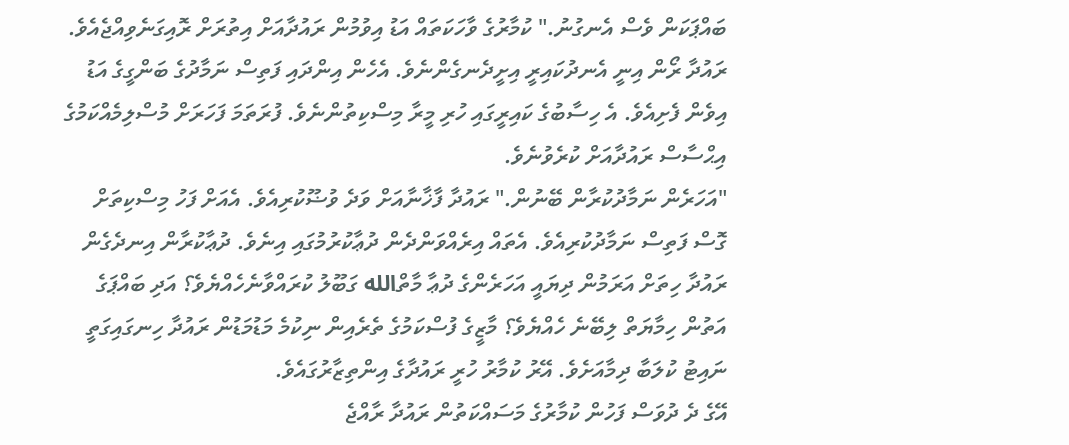ބައްޕަކަން ވެސް އެނގުނު." ކުމާރުގެ ވާހަކަތައް އަޑު އިވުމުން ރައުދާއަށް އިތުރަށް ރޮއިގަނެވިއްޖެއެވެ.
ރައުދާ ރޯން އިނީ އެނދުކައިރީ އިށީދެނގެންނެވެ. އެހެން އިންދައި ފަތިސް ނަމާދުގެ ބަންގީގެ އަޑު އިވެން ފެށިއެވެ. އެ ހިސާބުގެ ކައިރީގައި ހުރި މީރާ މިސްކިތުންނެވެ. ފުރަތަމަ ފަހަރަށް މުސްލިމެއްކަމުގެ އިޙްސާސް ރައުދާއަށް ކުރެވުނެވެ.
"އަހަރެން ނަމާދުކުރާން ބޭނުން." ރައުދާ ފާޚާނާއަށް ވަދެ ވުޟޫކުރިއެވެ. އެއަށް ފަހު މިސްކިތަށް ގޮސް ފަތިސް ނަމާދުކުރިއެވެ. އެތައް އިރެއްވަންދެން ދުޢާކުރުމުގައި އިނެވެ. ދުޢާކުރާން އިނދެގެން ރައުދާ ހިތަށް އަރަމުން ދިޔައީ އަހަރެންގެ ދުޢާ މާތްالله ގަބޫލު ކުރައްވާނެހެއްޔެވެ؟ އަދި ބައްޕަގެ އަތުން ހިމާޔަތް ލިބޭނެ ހެއްޔެވެ؟ މާޒީގެ ފުސްކަމުގެ ތެރެއިން ނިކުމެ މަޑުމަޑުން ރައުދާ ހިނގައިގަތީ ނައިޓު ކުލަބާ ދިމާއަށެވެ. އޭރު ކުމާރު ހުރީ ރައުދާގެ އިންތިޒާރުގައެވެ.
އޭގެ ދެ ދުވަސް ފަހުން ކުމާރުގެ މަސައްކަތުން ރައުދާ ރާއްޖެ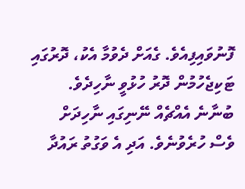ފޮނުވައިފިއެވެ. ގެއަށް ދެވުމާ އެކު، ދޮރުގައި ޓަކިޖެހުމުން ދޮރު ހުޅުވީ ނާހިދެވެ. ބުނާނެ އެއްޗެއް ނޭނިގައި ނާހިދަށް ވެސް ހުރެވުނެވެ. އަދި އެ ވަގުތު ރައުދާ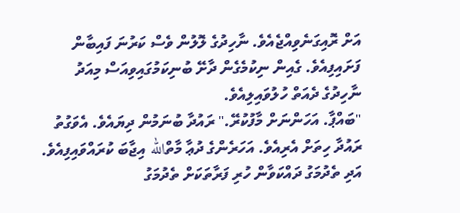އަށް ރޮއިގަނެވިއްޖެއެވެ. ނާހިދުގެ ލޮލުން ވެސް ކަރުނަ ފައިބާން ފަށައިފިއެވެ. ގެއިން ނިކުމެގެން ދާށޭ ބުނިކަމުގައިވިއަސް މިއަދު ނާހިދުގެ ދެއަތް ހުލުވައިލިއެވެ.
"ބައްޕާ. އަހަންނަށް މާފުކުރޭ." ރައުދާ ބުނަމުން ދިޔައެވެ. އެވަގުތު ރައުދާ ހިތަށް އެރިއެވެ. އަހަރެންގެ ދުޢާ މާތްالله އިޖާބަ ކުރައްވައިފިއެވެ. އަދި ތެދުމަގު ދައްކަވާން ހުރި ފަރާތަކަށް ތެދުމަގު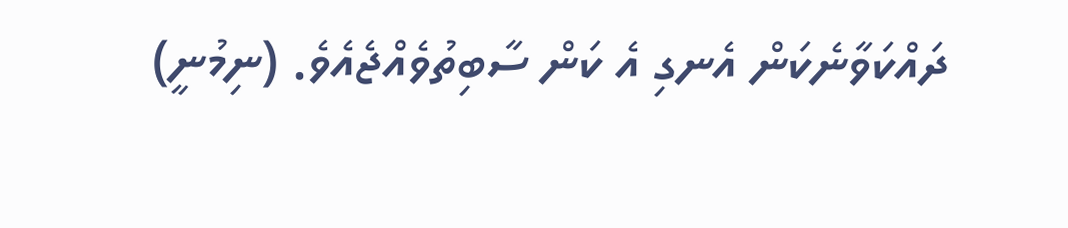ދައްކަވާނެކަން އެނގި އެ ކަން ސާބިތުވެއްޖެއެވެ. (ނިމުނީ)